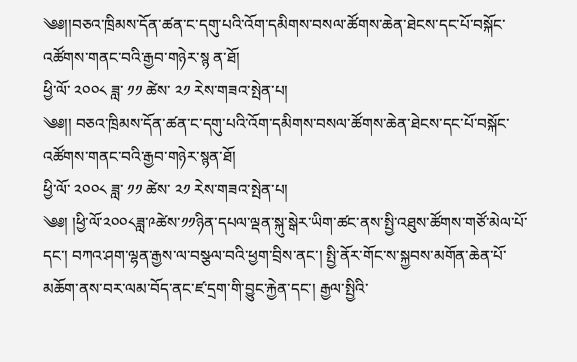༄༅།།བཅའ་ཁྲིམས་དོན་ཚན་ང་དགུ་པའི་འོག་དམིགས་བསལ་ཚོགས་ཆེན་ཐེངས་དང་པོ་བསྐོང་འཚོགས་གནང་བའི་རྒྱབ་གཉེར་སྙ ན་ཐོ།
ཕྱི་ལོ་ ༢༠༠༨ ཟླ་ ༡༡ ཚེས་ ༢༡ རེས་གཟའ་སྤེན་པ།
༄༅།། བཅའ་ཁྲིམས་དོན་ཚན་ང་དགུ་པའི་འོག་དམིགས་བསལ་ཚོགས་ཆེན་ཐེངས་དང་པོ་བསྐོང་འཚོགས་གནང་བའི་རྒྱབ་གཉེར་སྙན་ཐོ།
ཕྱི་ལོ་ ༢༠༠༨ ཟླ་ ༡༡ ཚེས་ ༢༡ རེས་གཟའ་སྤེན་པ།
༄༅། །ཕྱི་ལོ་༢༠༠༨ཟླ་༩ཚེས་༡༡ཉིན་དཔལ་ལྡན་སྐུ་སྒེར་ཡིག་ཚང་ནས་སྤྱི་འཐུས་ཚོགས་གཙོ་མེལ་པོ་དང་། བཀའ་ཤག་ལྷན་རྒྱས་ལ་བསྩལ་བའི་ཕྱག་བྲིས་ནང་། སྤྱི་ནོར་གོང་ས་སྐྱབས་མགོན་ཆེན་པོ་མཆོག་ནས་བར་ལམ་བོད་ནང་ཛ་དྲག་གི་བྱུང་རྐྱེན་དང་། རྒྱལ་སྤྱིའི་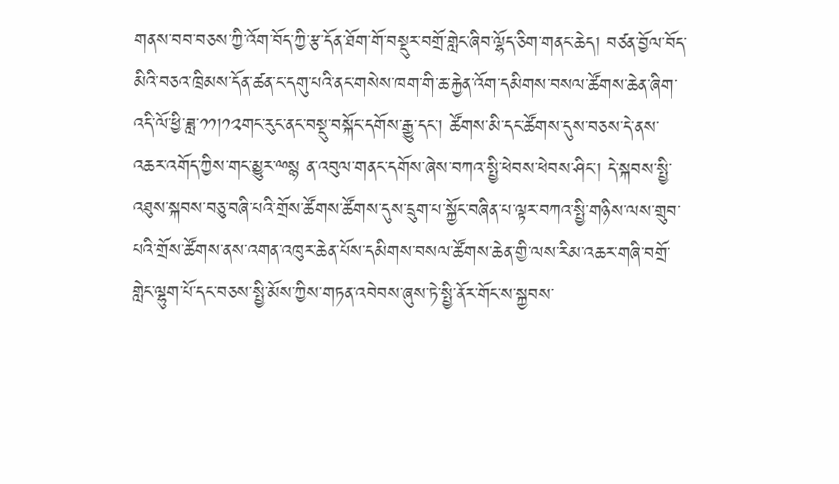གནས་བབ་བཅས་ཀྱི་འོག་བོད་ཀྱི་རྩ་དོན་ཐོག་གོ་བསྡུར་བགྲོ་གླེང་ཞིབ་ལྷོད་ཅིག་གནང་ཆེད། བཙན་བྱོལ་བོད་མིའི་བཅའ་ཁྲིམས་དོན་ཚན་ང་དགུ་པའི་ནང་གསེས་ཁག་གི་ཆ་རྐྱེན་འོག་དམིགས་བསལ་ཚོགས་ཆེན་ཞིག་འདི་ལོ་ཕྱི་ཟླ་༡༡།༡༢གང་རུང་ནང་བསྡུ་བསྐོང་དགོས་རྒྱུ་དང་། ཚོགས་མི་དང་ཚོགས་དུས་བཅས་དེ་ནས་འཆར་འགོད་ཀྱིས་གང་མྱུར་ྋསྙ ན་འབུལ་གནང་དགོས་ཞེས་བཀའ་སྤྱི་ཕེབས་ཕེབས་ཤིང་། དེ་སྐབས་སྤྱི་འཐུས་སྐབས་བཅུ་བཞི་པའི་གྲོས་ཚོགས་ཚོགས་དུས་དྲུག་པ་སྐྱོང་བཞིན་པ་ལྟར་བཀའ་སྤྱི་གཉིས་ལས་གྲུབ་པའི་གྲོས་ཚོགས་ནས་འགན་འཁུར་ཆེན་པོས་དམིགས་བསལ་ཚོགས་ཆེན་གྱི་ལས་རིམ་འཆར་གཞི་བགྲོ་གླེང་ལྷུག་པོ་དང་བཅས་སྤྱི་མོས་ཀྱིས་གཏན་འབེབས་ཞུས་ཏེ་སྤྱི་ནོར་གོང་ས་སྐྱབས་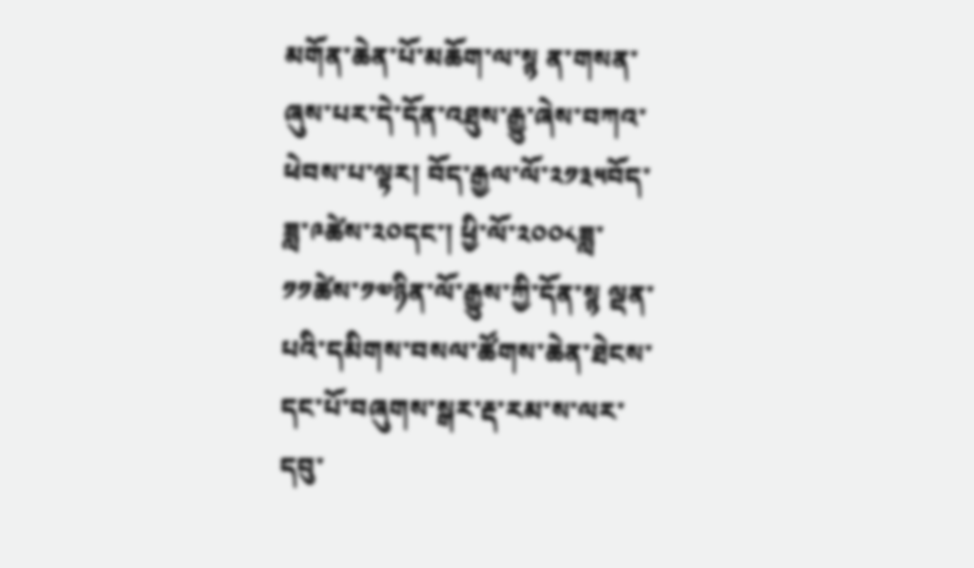མགོན་ཆེན་པོ་མཆོག་ལ་སྙ ན་གསན་ཞུས་པར་དེ་དོན་འཐུས་རྒྱུ་ཞེས་བཀའ་ཕེབས་པ་ལྟར། བོད་རྒྱལ་ལོ་༢༡༣༥བོད་ཟླ་༩ཚེས་༢༠དང་། ཕྱི་ལོ་༢༠༠༨ཟླ་༡༡ཚེས་༡༧ཉིན་ལོ་རྒྱུས་ཀྱི་དོན་སྙ ལྡན་པའི་དམིགས་བསལ་ཚོགས་ཆེན་ཐེངས་དང་པོ་བཞུགས་སྒར་རྡ་རམ་ས་ལར་དབུ་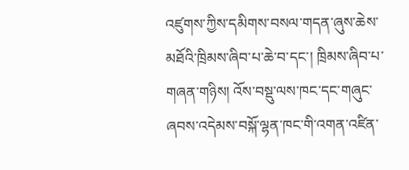འཛུགས་ཀྱིས་དམིགས་བསལ་གདན་ཞུས་ཆེས་མཐོའི་ཁྲིམས་ཞིབ་པ་ཆེ་བ་དང་། ཁྲིམས་ཞིབ་པ་གཞན་གཉིས། འོས་བསྡུ་ལས་ཁང་དང་གཞུང་ཞབས་འདེམས་བསྐོ་ལྷན་ཁང་གི་འགན་འཛིན་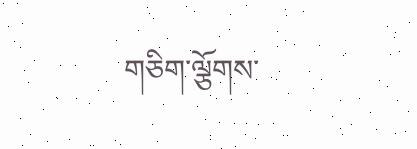གཅིག་ལྕོགས་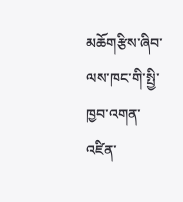མཆོགརྩིས་ཞིབ་ལས་ཁང་གི་སྤྱི་ཁྱབ་འགན་འཛིན་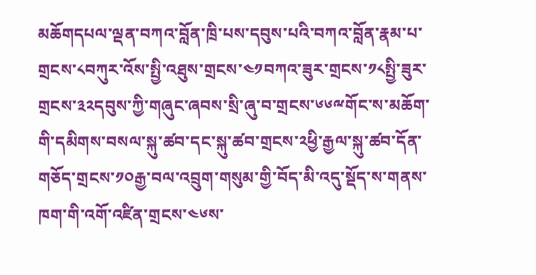མཆོགདཔལ་ལྡན་བཀའ་བློན་ཁྲི་པས་དབུས་པའི་བཀའ་བློན་རྣམ་པ་གྲངས་༨བཀུར་འོས་སྤྱི་འཐུས་གྲངས་༤༡བཀའ་ཟུར་གྲངས་༡༨སྤྱི་ཟུར་གྲངས་༣༢དབུས་ཀྱི་གཞུང་ཞབས་སྲི་ཞུ་བ་གྲངས་༦༦ྋགོང་ས་མཆོག་གི་དམིགས་བསལ་སྐུ་ཚབ་དང་སྐུ་ཚབ་གྲངས་༢ཕྱི་རྒྱལ་སྐུ་ཚབ་དོན་གཅོད་གྲངས་༡༠རྒྱ་བལ་འབྲུག་གསུམ་གྱི་བོད་མི་འདུ་སྡོད་ས་གནས་ཁག་གི་འགོ་འཛིན་གྲངས་༤༦ས་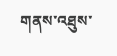གནས་འཐུས་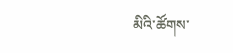མིའི་ཚོགས་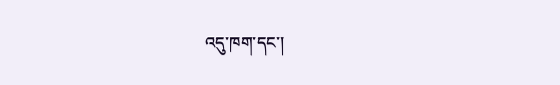འདུ་ཁག་དང་།